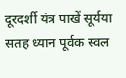दूरदर्शी यंत्र पाखें सूर्यया सतह ध्यान पूर्वक स्वल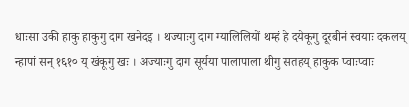धाःसा उकी हाकु हाकुगु दाग खनेदइ । थज्याःगु दाग ग्यालिलियों थम्हं हे दयेकूगु दूरबीनं स्वयाः दकलय् न्हापां सन् १६१० य् खंकूगु खः । अज्याःगु दाग सूर्यया पालापाला थीगु सतहय् हाकुक प्वाःप्वाः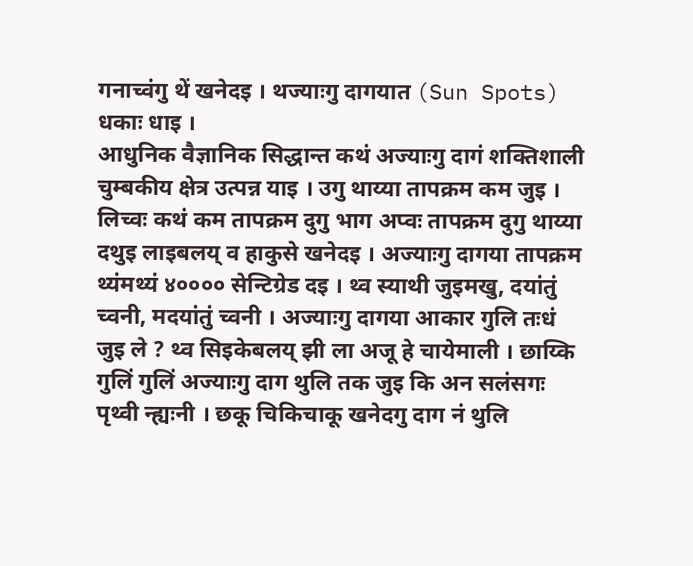गनाच्वंगु थें खनेदइ । थज्याःगु दागयात (Sun Spots) धकाः धाइ ।
आधुनिक वैज्ञानिक सिद्धान्त कथं अज्याःगु दागं शक्तिशाली चुम्बकीय क्षेत्र उत्पन्न याइ । उगु थाय्या तापक्रम कम जुइ । लिच्वः कथं कम तापक्रम दुगु भाग अप्वः तापक्रम दुगु थाय्या दथुइ लाइबलय् व हाकुसे खनेदइ । अज्याःगु दागया तापक्रम थ्यंमथ्यं ४०००० सेन्टिग्रेड दइ । थ्व स्याथी जुइमखु, दयांतुं च्वनी, मदयांतुं च्वनी । अज्याःगु दागया आकार गुलि तःधं जुइ ले ? थ्व सिइकेबलय् झी ला अजू हे चायेमाली । छाय्कि गुलिं गुलिं अज्याःगु दाग थुलि तक जुइ कि अन सलंसगः पृथ्वी न्ह्यःनी । छकू चिकिचाकू खनेदगु दाग नं थुलि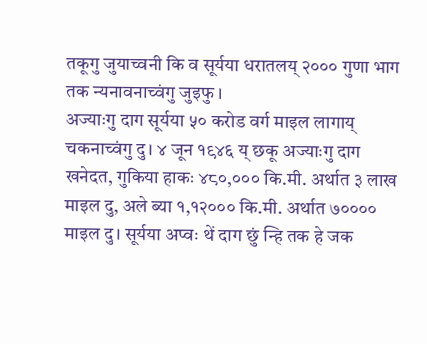तकूगु जुयाच्वनी कि व सूर्यया धरातलय् २००० गुणा भाग तक न्यनावनाच्वंगु जुइफु ।
अज्याःगु दाग सूर्यया ५० करोड वर्ग माइल लागाय् चकनाच्वंगु दु। ४ जून १९४६ य् छकू अज्याःगु दाग खनेदत, गुकिया हाकः ४८०,००० कि.मी. अर्थात ३ लाख माइल दु, अले ब्या १,१२००० कि.मी. अर्थात ७०००० माइल दु। सूर्यया अप्वः थें दाग छुं न्हि तक हे जक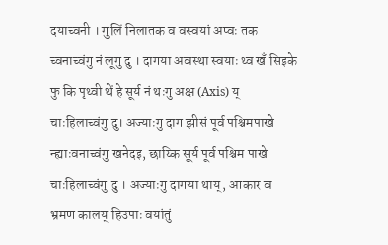दयाच्वनी । गुलिं निलातक व वस्वयां अप्वः तक च्वनाच्वंगु नं लूगु दु । दागया अवस्था स्वयाः थ्व खँ सिइके फु कि पृथ्वी थें हे सूर्य नं थःगु अक्ष (Axis) य् चाःहिलाच्वंगु दु। अज्याःगु दाग झीसं पूर्व पश्चिमपाखे न्ह्याःवनाच्वंगु खनेदइ, छाय्कि सूर्य पूर्व पश्चिम पाखे चाःहिलाच्वंगु दु । अज्याःगु दागया थाय्, आकार व भ्रमण कालय् हिउपाः वयांतुं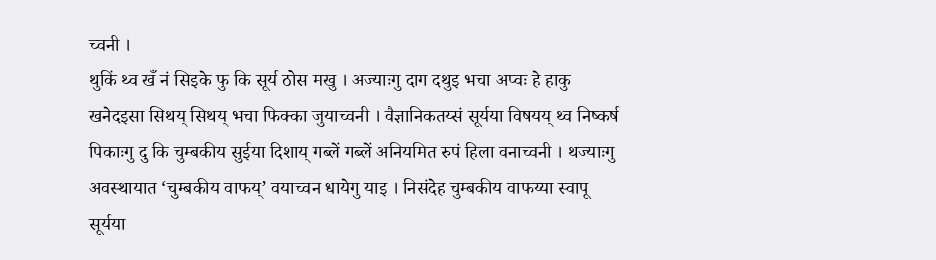च्वनी ।
थुकिं थ्व खँ नं सिइके फु कि सूर्य ठोस मखु । अज्याःगु दाग दथुइ भचा अप्वः हे हाकु खनेदइसा सिथय् सिथय् भचा फिक्का जुयाच्वनी । वैज्ञानिकतय्सं सूर्यया विषयय् थ्व निष्कर्ष पिकाःगु दु कि चुम्बकीय सुईया दिशाय् गब्लें गब्लें अनियमित रुपं हिला वनाच्वनी । थज्याःगु अवस्थायात ‘चुम्बकीय वाफय्’ वयाच्वन धायेगु याइ । निसंदेह चुम्बकीय वाफय्या स्वापू सूर्यया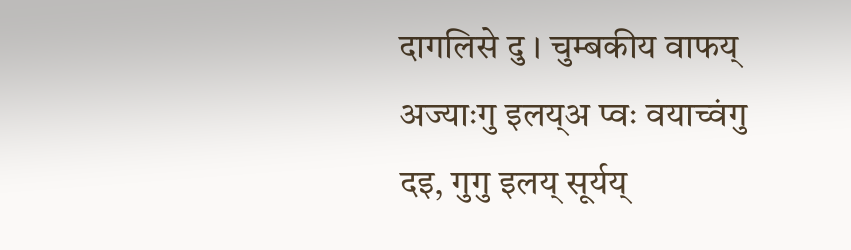दागलिसे दु । चुम्बकीय वाफय् अज्याःगु इलय्अ प्वः वयाच्वंगु दइ, गुगु इलय् सूर्यय्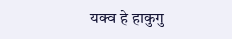यक्व हे हाकुगु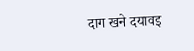दाग खने दयावइ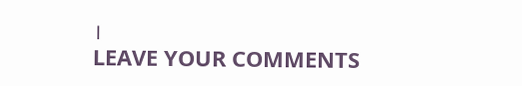।
LEAVE YOUR COMMENTS